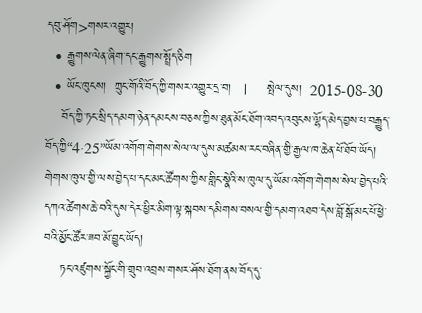དབུ་ཤོག>གསར་འགྱུར།
  • རྒྱུགས་ལེན་ཞིག་དང་རྒྱུགས་སྤྲོད་ཅིག
  • ཡོང་ཁུངས།  ཀྲུང་གོའི་བོད་ཀྱི་གསར་འགྱུར་དྲ་བ།   |     སྤེལ་དུས།  2015-08-30
    བོད་ཀྱི་ཏང་སྲིད་དམག་ཉེན་དམངས་བཅས་ཀྱིས་ཐུན་མོང་ཐོག་འབད་འབུངས་ལྷོད་མེད་བྱས་པ་བརྒྱུད་བོད་ཀྱི“4·25”ཡོམ་འགོག་གེགས་སེལ་ལ་དུས་མཚམས་རང་བཞིན་གྱི་རྒྱལ་ཁ་ཆེན་པོ་ཐོབ་ཡོད། གེགས་ཁུལ་གྱི་ལས་བྱེད་པ་དང་མང་ཚོགས་ཀྱིས་གླིང་སྣེའི་ས་ཁུལ་དུ་ཡོམ་འགོག་གེགས་སེལ་བྱེད་པའི་དཀའ་ཚེགས་ཆེ་བའི་དུས་དེར་ཕྱིར་མིག་ལྟ་སྐབས་དམིགས་བསལ་གྱི་དམག་འཐབ་དེས་བློ་སྒོ་མང་པོ་ཕྱེ་བའི་མྱོང་ཚོར་ཟབ་མོ་བྱུང་ཡོད།
    ཏང་འཛུགས་སྐྱོང་གི་གྲུབ་འབྲས་གསར་ཤོས་ཐོག་ནས་བོད་དུ་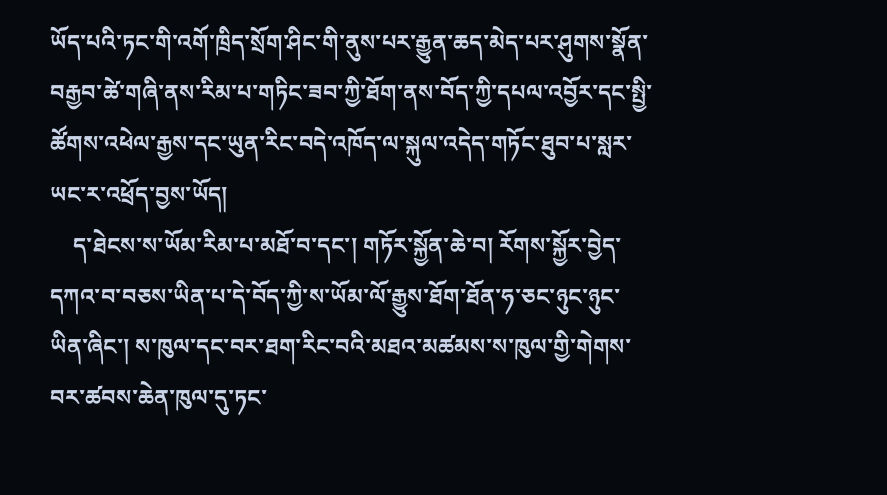ཡོད་པའི་ཏང་གི་འགོ་ཁྲིད་སྲོག་ཤིང་གི་ནུས་པར་རྒྱུན་ཆད་མེད་པར་ཤུགས་སྣོན་བརྒྱབ་ཚེ་གཞི་ནས་རིམ་པ་གཏིང་ཟབ་ཀྱི་ཐོག་ནས་བོད་ཀྱི་དཔལ་འབྱོར་དང་སྤྱི་ཚོགས་འཕེལ་རྒྱས་དང་ཡུན་རིང་བདེ་འཁོད་ལ་སྐུལ་འདེད་གཏོང་ཐུབ་པ་སླར་ཡང་ར་འཕྲོད་བྱས་ཡོད།
    ད་ཐེངས་ས་ཡོམ་རིམ་པ་མཐོ་བ་དང་། གཏོར་སྐྱོན་ཆེ་བ། རོགས་སྐྱོར་བྱེད་དཀའ་བ་བཅས་ཡིན་པ་དེ་བོད་ཀྱི་ས་ཡོམ་ལོ་རྒྱུས་ཐོག་ཐོན་ཧ་ཅང་ཉུང་ཉུང་ཡིན་ཞིང་། ས་ཁུལ་དང་བར་ཐག་རིང་བའི་མཐའ་མཚམས་ས་ཁུལ་གྱི་གེགས་བར་ཚབས་ཆེན་ཁུལ་དུ་ཏང་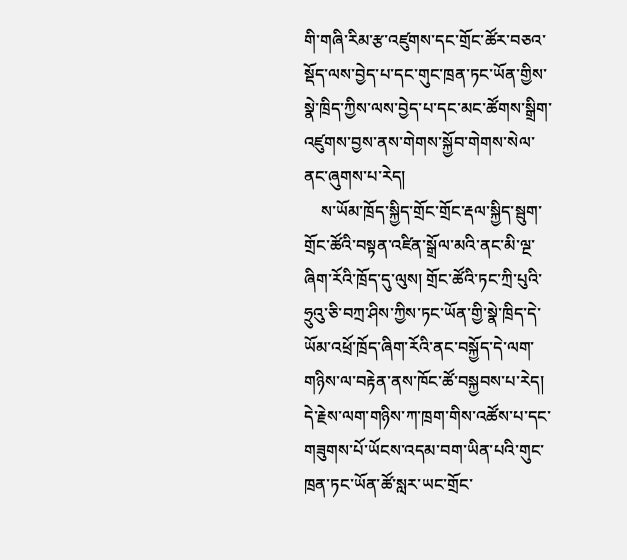གི་གཞི་རིམ་རྩ་འཛུགས་དང་གྲོང་ཚོར་བཅའ་སྡོད་ལས་བྱེད་པ་དང་གུང་ཁྲན་ཏང་ཡོན་གྱིས་སྣེ་ཁྲིད་ཀྱིས་ལས་བྱེད་པ་དང་མང་ཚོགས་སྒྲིག་འཛུགས་བྱས་ནས་གེགས་སྐྱོབ་གེགས་སེལ་ནང་ཞུགས་པ་རེད།
    ས་ཡོམ་ཁྲོད་སྐྱིད་གྲོང་གྲོང་རྡལ་སྐྱིད་སྦུག་གྲོང་ཚོའི་བསྟན་འཛིན་སྒྲོལ་མའི་ནང་མི་ལྔ་ཞིག་རོའི་ཁྲོད་དུ་ལུས། གྲོང་ཚོའི་ཏང་ཀྲི་པུའི་ཧྲུའུ་ཅི་བཀྲ་ཤིས་ཀྱིས་ཏང་ཡོན་གྱི་སྣེ་ཁྲིད་དེ་ཡོམ་འཕྲོ་ཁྲོད་ཞིག་རོའི་ནང་བསྐྱོད་དེ་ལག་གཉིས་ལ་བརྟེན་ནས་ཁོང་ཚོ་བསྐྱབས་པ་རེད། དེ་རྗེས་ལག་གཉིས་ཀ་ཁྲག་གིས་འཚོས་པ་དང་གཟུགས་པོ་ཡོངས་འདམ་བག་ཡིན་པའི་གུང་ཁྲན་ཏང་ཡོན་ཚོ་སླར་ཡང་གྲོང་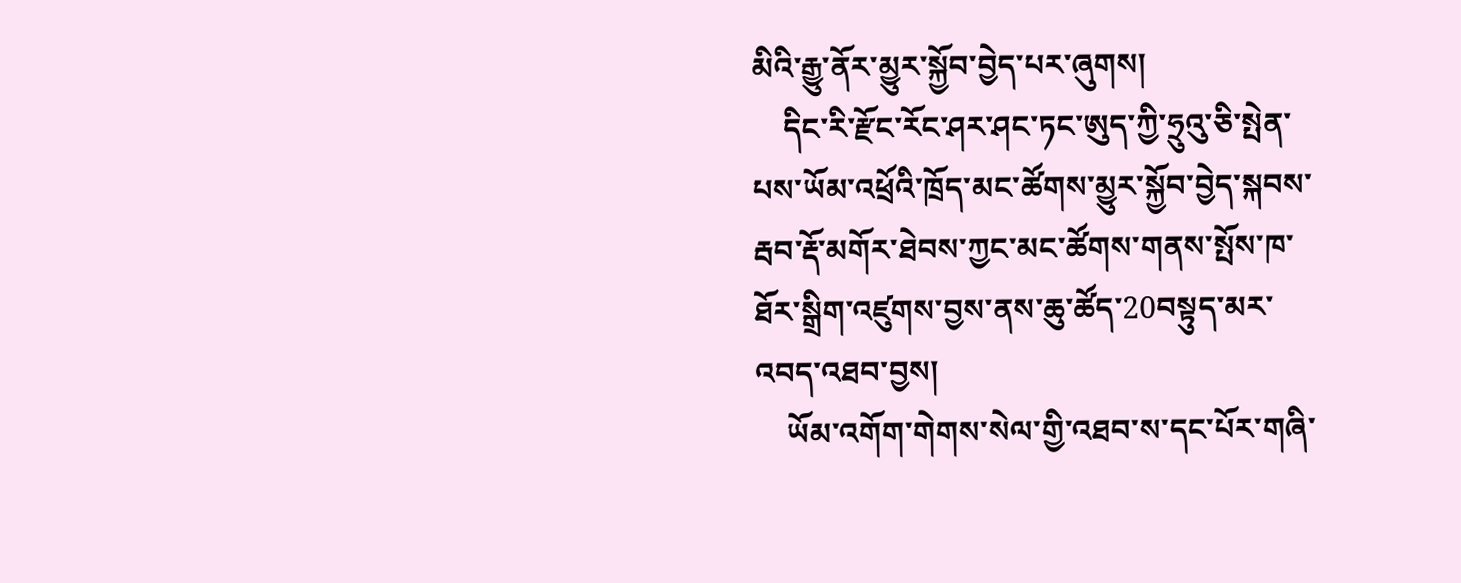མིའི་རྒྱུ་ནོར་མྱུར་སྐྱོབ་བྱེད་པར་ཞུགས།
    དིང་རི་རྫོང་རོང་ཤར་ཤང་ཏང་ཨུད་ཀྱི་ཧྲུའུ་ཅི་སྤེན་པས་ཡོམ་འཕྲོའི་ཁྲོད་མང་ཚོགས་མྱུར་སྐྱོབ་བྱེད་སྐབས་རྦབ་རྡོ་མགོར་ཐེབས་ཀྱང་མང་ཚོགས་གནས་སྤོས་ཁ་ཐོར་སྒྲིག་འཛུགས་བྱས་ནས་ཆུ་ཚོད་20བསྟུད་མར་འབད་འཐབ་བྱས།
    ཡོམ་འགོག་གེགས་སེལ་གྱི་འཐབ་ས་དང་པོར་གཞི་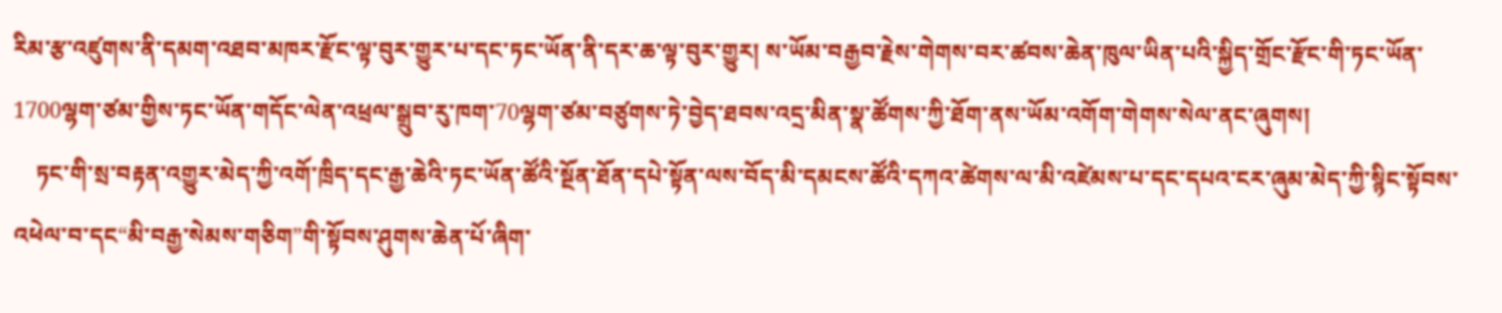རིམ་རྩ་འཛུགས་ནི་དམག་འཐབ་མཁར་རྫོང་ལྟ་བུར་གྱུར་པ་དང་ཏང་ཡོན་ནི་དར་ཆ་ལྟ་བུར་གྱུར། ས་ཡོམ་བརྒྱབ་རྗེས་གེགས་བར་ཚབས་ཆེན་ཁུལ་ཡིན་པའི་སྐྱིད་གྲོང་རྫོང་གི་ཏང་ཡོན་1700ལྷག་ཙམ་གྱིས་ཏང་ཡོན་གདོང་ལེན་འཕྲལ་སྒྲུབ་རུ་ཁག་70ལྷག་ཙམ་བཙུགས་ཏེ་བྱེད་ཐབས་འདྲ་མིན་སྣ་ཚོགས་ཀྱི་ཐོག་ནས་ཡོམ་འགོག་གེགས་སེལ་ནང་ཞུགས།
    ཏང་གི་སྲ་བརྟན་འགྱུར་མེད་ཀྱི་འགོ་ཁྲིད་དང་རྒྱ་ཆེའི་ཏང་ཡོན་ཚོའི་སྔོན་ཐོན་དཔེ་སྟོན་ལས་བོད་མི་དམངས་ཚོའི་དཀའ་ཚེགས་ལ་མི་འཛེམས་པ་དང་དཔའ་ངར་ཞུམ་མེད་ཀྱི་སྙིང་སྟོབས་འཕེལ་བ་དང“མི་བརྒྱ་སེམས་གཅིག”གི་སྟོབས་ཤུགས་ཆེན་པོ་ཞིག་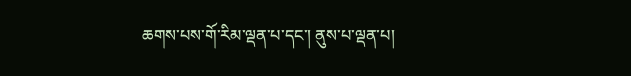ཆགས་པས་གོ་རིམ་ལྡན་པ་དང་། ནུས་པ་ལྡན་པ།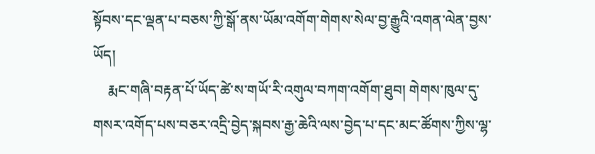སྟོབས་དང་ལྡན་པ་བཅས་ཀྱི་སྒོ་ནས་ཡོམ་འགོག་གེགས་སེལ་བྱ་རྒྱུའི་འགན་ལེན་བྱས་ཡོད།
    རྨང་གཞི་བརྟན་པོ་ཡོད་ཚེ་ས་གཡོ་རི་འགུལ་བཀག་འགོག་ཐུབ། གེགས་ཁུལ་དུ་གསར་འགོད་པས་བཅར་འདྲི་བྱེད་སྐབས་རྒྱ་ཆེའི་ལས་བྱེད་པ་དང་མང་ཚོགས་ཀྱིས་ལྷ་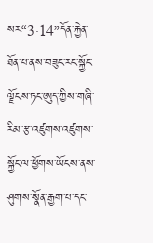སར“3·14”དོན་རྐྱེན་ཐོན་པ་ནས་བཟུང་རང་སྐྱོང་ལྗོངས་ཏང་ཨུད་ཀྱིས་གཞི་རིམ་རྩ་འཛུགས་འཛུགས་སྐྱོང་ལ་ཕྱོགས་ཡོངས་ནས་ཤུགས་སྣོན་རྒྱག་པ་དང་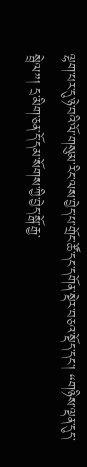ལྷག་པར་དུ་ཉེ་བའི་ལོ་གསུམ་རིང་ལས་བྱེད་པ་གྲོང་ཚོ་དང་དགོན་སྡེར་བཅའ་སྡོད་དང་། “གཉིས་ལྡན་དུད་སྦྲེལ”། དྲ་མིག་ཅན་དོ་དམ་སོགས་ཀྱི་བྱེད་སྒོ་རྒྱ་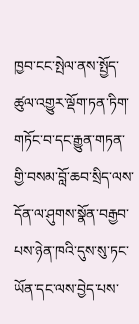ཁྱབ་ངང་སྤེལ་ནས་སྤྱོད་ཚུལ་འགྱུར་ལྡོག་ཏན་ཏིག་གཏོང་བ་དང་རྒྱུན་གཏན་གྱི་བསམ་བློ་ཆབ་སྲིད་ལས་དོན་ལ་ཤུགས་སྣོན་བརྒྱབ་པས་ཉེན་ཁའི་དུས་སུ་ཏང་ཡོན་དང་ལས་བྱེད་པས་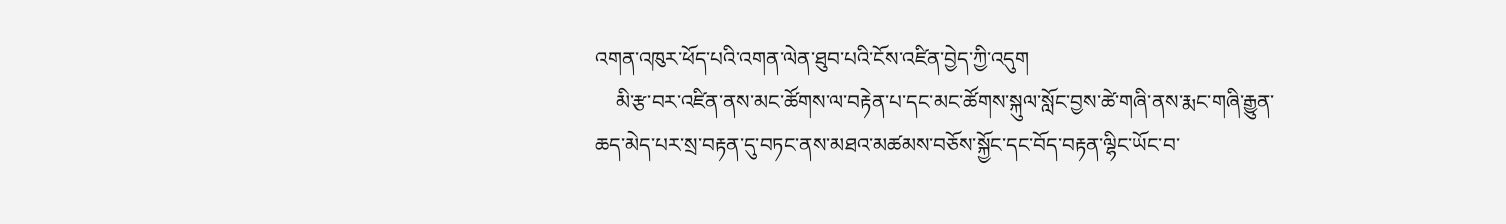འགན་འཁུར་ཕོད་པའི་འགན་ལེན་ཐུབ་པའི་ངོས་འཛིན་བྱེད་ཀྱི་འདུག
    མི་རྩ་བར་འཛིན་ནས་མང་ཚོགས་ལ་བརྟེན་པ་དང་མང་ཚོགས་སྐུལ་སློང་བྱས་ཚེ་གཞི་ནས་རྨང་གཞི་རྒྱུན་ཆད་མེད་པར་སྲ་བརྟན་དུ་བཏང་ནས་མཐའ་མཚམས་བཅོས་སྐྱོང་དང་བོད་བརྟན་ལྷིང་ཡོང་བ་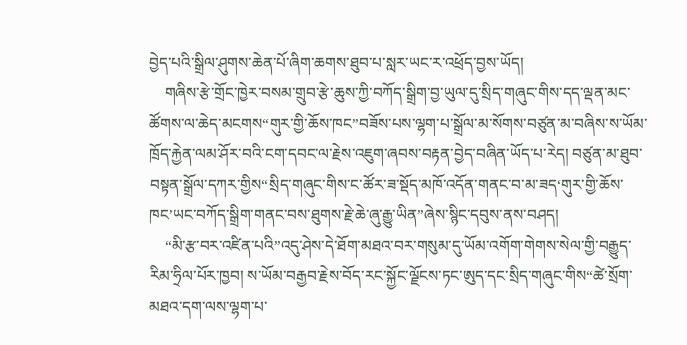བྱེད་པའི་སྒྲིལ་ཤུགས་ཆེན་པོ་ཞིག་ཆགས་ཐུབ་པ་སླར་ཡང་ར་འཕྲོད་བྱས་ཡོད།
    གཞིས་རྩེ་གྲོང་ཁྱེར་བསམ་གྲུབ་རྩེ་ཆུས་ཀྱི་བཀོད་སྒྲིག་བྱ་ཡུལ་དུ་སྲིད་གཞུང་གིས་དད་ལྡན་མང་ཚོགས་ལ་ཆེད་མངགས“གུར་གྱི་ཆོས་ཁང”བཟོས་པས་ལྷག་པ་སྒྲོལ་མ་སོགས་བཙུན་མ་བཞིས་ས་ཡོམ་ཁྲོད་རྐྱེན་ལམ་ཤོར་བའི་ངག་དབང་ལ་རྗེས་འཇུག་ཞབས་བརྟན་བྱེད་བཞིན་ཡོད་པ་རེད། བཙུན་མ་ཐུབ་བསྟན་སྒྲོལ་དཀར་གྱིས“སྲིད་གཞུང་གིས་ང་ཚོར་ཟ་སྡོད་མཁོ་འདོན་གནང་བ་མ་ཟད‘གུར་གྱི་ཆོས་ཁང’ཡང་བཀོད་སྒྲིག་གནང་བས་ཐུགས་རྗེ་ཆེ་ཞུ་རྒྱུ་ཡིན”ཞེས་སྙིང་དབུས་ནས་བཤད།
    “མི་རྩ་བར་འཛིན་པའི”འདུ་ཤེས་དེ་ཐོག་མཐའ་བར་གསུམ་དུ་ཡོམ་འགོག་གེགས་སེལ་གྱི་བརྒྱུད་རིམ་ཧྲིལ་པོར་ཁྱབ། ས་ཡོམ་བརྒྱབ་རྗེས་བོད་རང་སྐྱོང་ལྗོངས་ཏང་ཨུད་དང་སྲིད་གཞུང་གིས“ཚེ་སྲོག་མཐའ་དག་ལས་ལྷག་པ་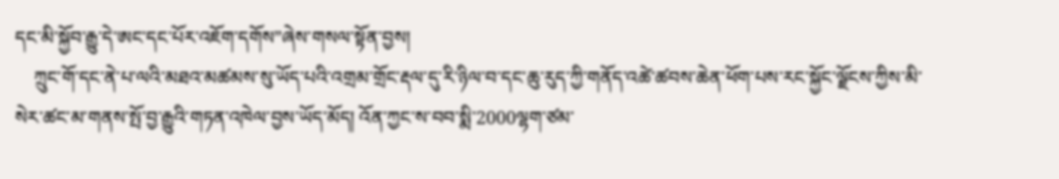དང་མི་སྐྱོབ་རྒྱུ་དེ་ཨང་དང་པོར་འཇོག་དགོས”ཞེས་གསལ་སྟོན་བྱས།
    ཀྲུང་གོ་དང་ནེ་པ་ལའི་མཐའ་མཚམས་སུ་ཡོད་པའི་འགྲམ་གྲོང་རྡལ་དུ་རི་ཉིལ་བ་དང་ཆུ་རུད་ཀྱི་གནོད་འཚེ་ཚབས་ཆེན་ཕོག་པས་རང་སྐྱོང་ལྗོངས་ཀྱིས་མི་སེར་ཚང་མ་གནས་སྤོ་བྱ་རྒྱུའི་གཏན་འཁེལ་བྱས་ཡོད་མོད། འོན་ཀྱང་ས་བབ་སྨི་2000ལྷག་ཙམ་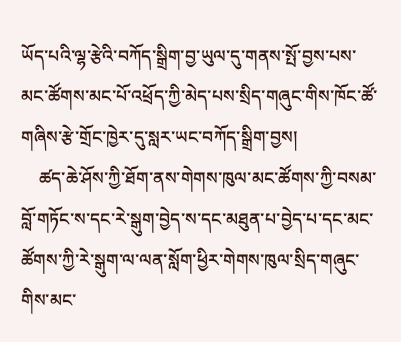ཡོད་པའི་ལྷ་རྩེའི་བཀོད་སྒྲིག་བྱ་ཡུལ་དུ་གནས་སྤོ་བྱས་པས་མང་ཚོགས་མང་པོ་འཕྲོད་ཀྱི་མེད་པས་སྲིད་གཞུང་གིས་ཁོང་ཚོ་གཞིས་རྩེ་གྲོང་ཁྱེར་དུ་སླར་ཡང་བཀོད་སྒྲིག་བྱས།
    ཚད་ཆེ་ཤོས་ཀྱི་ཐོག་ནས་གེགས་ཁུལ་མང་ཚོགས་ཀྱི་བསམ་བློ་གཏོང་ས་དང་རེ་སྒུག་བྱེད་ས་དང་མཐུན་པ་བྱེད་པ་དང་མང་ཚོགས་ཀྱི་རེ་སྒུག་ལ་ལན་སློག་ཕྱིར་གེགས་ཁུལ་སྲིད་གཞུང་གིས་མང་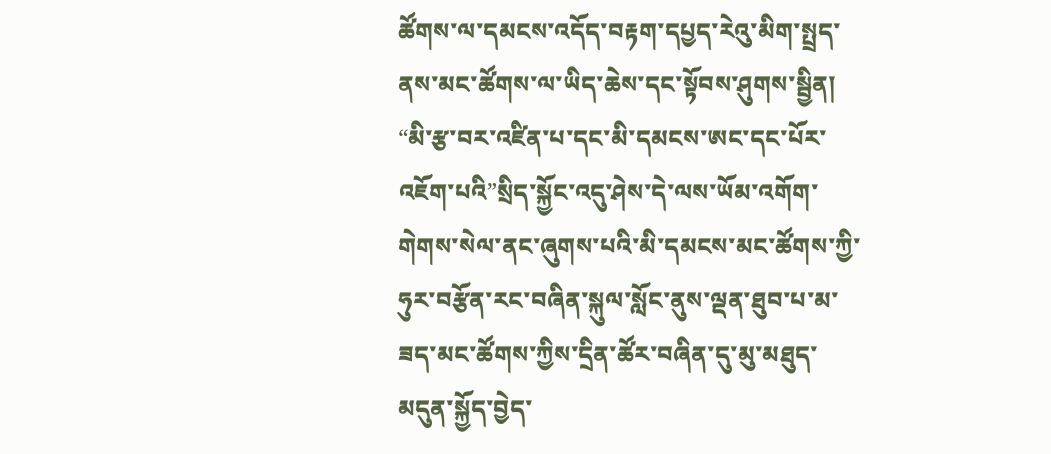ཚོགས་ལ་དམངས་འདོད་བརྟག་དཔྱད་རེའུ་མིག་སྤྲད་ནས་མང་ཚོགས་ལ་ཡིད་ཆེས་དང་སྟོབས་ཤུགས་སྦྱིན། “མི་རྩ་བར་འཛིན་པ་དང་མི་དམངས་ཨང་དང་པོར་འཇོག་པའི”སྲིད་སྐྱོང་འདུ་ཤེས་དེ་ལས་ཡོམ་འགོག་གེགས་སེལ་ནང་ཞུགས་པའི་མི་དམངས་མང་ཚོགས་ཀྱི་ཧུར་བརྩོན་རང་བཞིན་སྐུལ་སློང་ནུས་ལྡན་ཐུབ་པ་མ་ཟད་མང་ཚོགས་ཀྱིས་དྲིན་ཚོར་བཞིན་དུ་མུ་མཐུད་མདུན་སྐྱོད་བྱེད་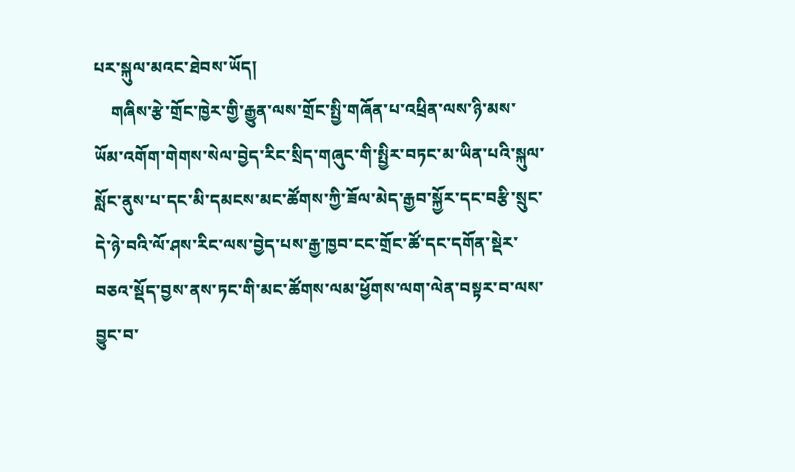པར་སྐུལ་མའང་ཐེབས་ཡོད།
    གཞིས་རྩེ་གྲོང་ཁྱེར་གྱི་རྒྱུན་ལས་གྲོང་སྤྱི་གཞོན་པ་འཕྲིན་ལས་ཉི་མས་ཡོམ་འགོག་གེགས་སེལ་བྱེད་རིང་སྲིད་གཞུང་གི་སྤྱིར་བཏང་མ་ཡིན་པའི་སྐུལ་སློང་ནུས་པ་དང་མི་དམངས་མང་ཚོགས་ཀྱི་ཟོལ་མེད་རྒྱབ་སྐྱོར་དང་བརྩི་སྲུང་དེ་ཉེ་བའི་ལོ་ཤས་རིང་ལས་བྱེད་པས་རྒྱ་ཁྱབ་ངང་གྲོང་ཚོ་དང་དགོན་སྡེར་བཅའ་སྡོད་བྱས་ནས་ཏང་གི་མང་ཚོགས་ལམ་ཕྱོགས་ལག་ལེན་བསྟར་བ་ལས་བྱུང་བ་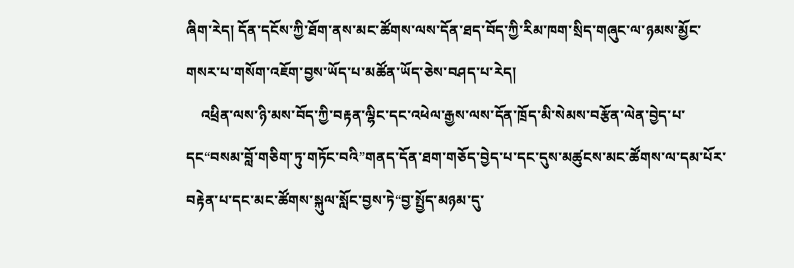ཞིག་རེད། དོན་དངོས་ཀྱི་ཐོག་ནས་མང་ཚོགས་ལས་དོན་ཐད་བོད་ཀྱི་རིམ་ཁག་སྲིད་གཞུང་ལ་ཉམས་མྱོང་གསར་པ་གསོག་འཇོག་བྱས་ཡོད་པ་མཚོན་ཡོད་ཅེས་བཤད་པ་རེད།
    འཕྲིན་ལས་ཉི་མས་བོད་ཀྱི་བརྟན་ལྷིང་དང་འཕེལ་རྒྱས་ལས་དོན་ཁྲོད་མི་སེམས་བརྩོན་ལེན་བྱེད་པ་དང“བསམ་བློ་གཅིག་ཏུ་གཏོང་བའི”གནད་དོན་ཐག་གཅོད་བྱེད་པ་དང་དུས་མཚུངས་མང་ཚོགས་ལ་དམ་པོར་བརྟེན་པ་དང་མང་ཚོགས་སྐུལ་སློང་བྱས་ཏེ“བྱ་སྤྱོད་མཉམ་དུ་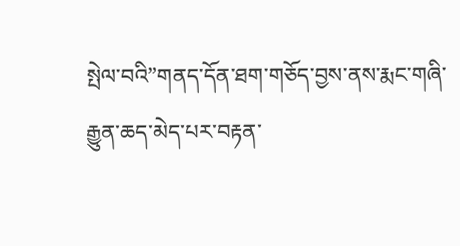སྤེལ་བའི”གནད་དོན་ཐག་གཅོད་བྱས་ནས་རྨང་གཞི་རྒྱུན་ཆད་མེད་པར་བརྟན་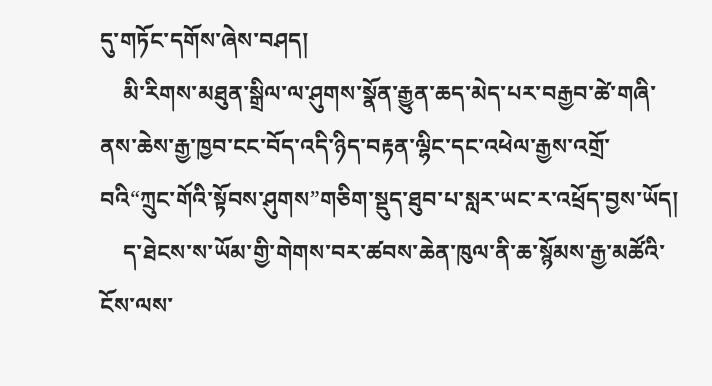དུ་གཏོང་དགོས་ཞེས་བཤད།
    མི་རིགས་མཐུན་སྒྲིལ་ལ་ཤུགས་སྣོན་རྒྱུན་ཆད་མེད་པར་བརྒྱབ་ཚེ་གཞི་ནས་ཆེས་རྒྱ་ཁྱབ་ངང་བོད་འདི་ཉིད་བརྟན་ལྷིང་དང་འཕེལ་རྒྱས་འགྲོ་བའི“ཀྲུང་གོའི་སྟོབས་ཤུགས”གཅིག་སྡུད་ཐུབ་པ་སླར་ཡང་ར་འཕྲོད་བྱས་ཡོད།
    ད་ཐེངས་ས་ཡོམ་གྱི་གེགས་བར་ཚབས་ཆེན་ཁུལ་ནི་ཆ་སྙོམས་རྒྱ་མཚོའི་ངོས་ལས་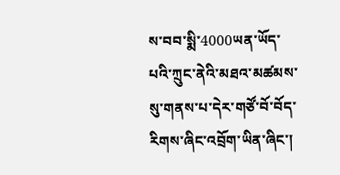ས་བབ་སྨི་4000ཡན་ཡོད་པའི་ཀྲུང་ནེའི་མཐའ་མཚམས་སུ་གནས་པ་དེར་གཙོ་བོ་བོད་རིགས་ཞིང་འབྲོག་ཡིན་ཞིང་།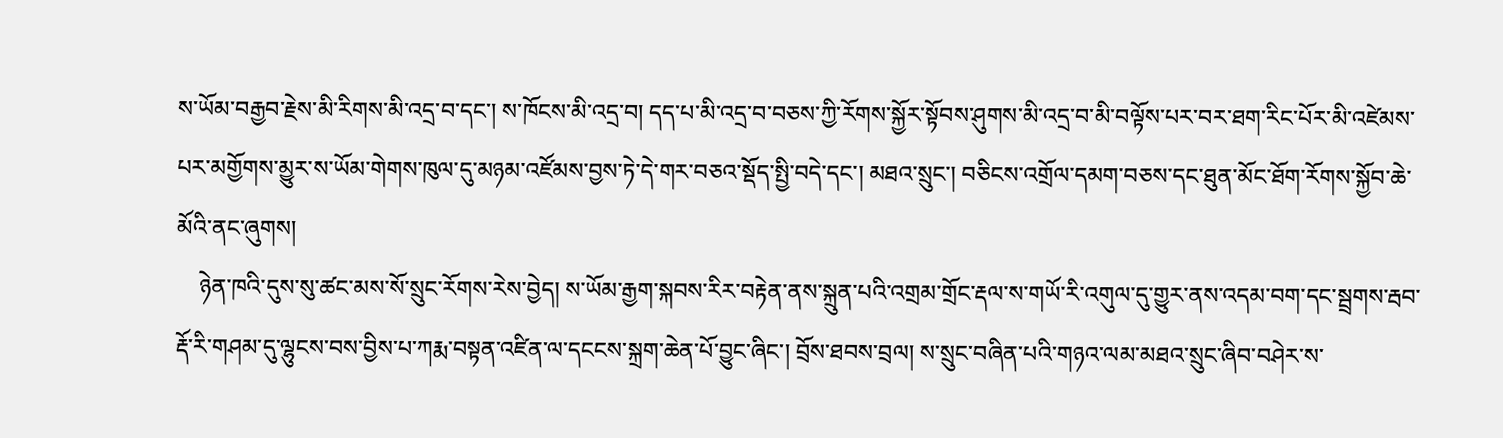ས་ཡོམ་བརྒྱབ་རྗེས་མི་རིགས་མི་འདྲ་བ་དང་། ས་ཁོངས་མི་འདྲ་བ། དད་པ་མི་འདྲ་བ་བཅས་ཀྱི་རོགས་སྐྱོར་སྟོབས་ཤུགས་མི་འདྲ་བ་མི་བལྟོས་པར་བར་ཐག་རིང་པོར་མི་འཛེམས་པར་མགྱོགས་མྱུར་ས་ཡོམ་གེགས་ཁུལ་དུ་མཉམ་འཛོམས་བྱས་ཏེ་དེ་གར་བཅའ་སྡོད་སྤྱི་བདེ་དང་། མཐའ་སྲུང་། བཅིངས་འགྲོལ་དམག་བཅས་དང་ཐུན་མོང་ཐོག་རོགས་སྐྱོབ་ཆེ་མོའི་ནང་ཞུགས།
    ཉེན་ཁའི་དུས་སུ་ཚང་མས་སོ་སྲུང་རོགས་རེས་བྱེད། ས་ཡོམ་རྒྱག་སྐབས་རིར་བརྟེན་ནས་སྐྲུན་པའི་འགྲམ་གྲོང་རྡལ་ས་གཡོ་རི་འགུལ་དུ་གྱུར་ནས་འདམ་བག་དང་སྦྲགས་རྦབ་རྡོ་རི་གཤམ་དུ་ལྷུངས་བས་བྱིས་པ་ཀརྨ་བསྟན་འཛིན་ལ་དངངས་སྐྲག་ཆེན་པོ་བྱུང་ཞིང་། བྲོས་ཐབས་བྲལ། ས་སྲུང་བཞིན་པའི་གཉའ་ལམ་མཐའ་སྲུང་ཞིབ་བཤེར་ས་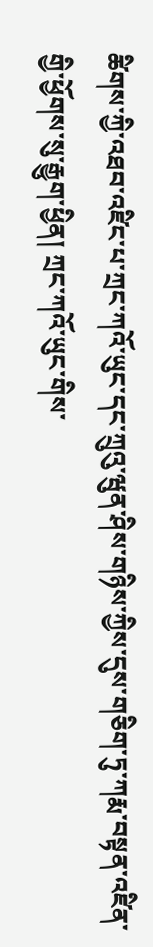ཚིགས་ཀྱི་འཐབ་འཛིང་པ་ཀྲང་ཀའོ་ཡུང་དང་ཀྲུའུ་ཝུན་ཤིས་གཉིས་ཀྱིས་དུས་གཅིག་ཏུ་ཀརྨ་བསྟན་འཛིན་གྱི་ཕྱོགས་སུ་རྒྱུག་ཕྱིན། ཀྲང་ཀའོ་ཡུང་གིས་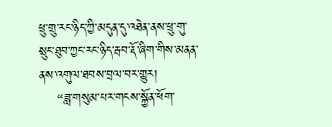ཕྲུ་གྲུ་རང་ཉིད་ཀྱི་མདུན་དུ་འཐེན་ནས་ཕྲུ་གུ་སྲུང་ཐུབ་ཀྱང་རང་ཉིད་རྦབ་རྡོ་ཞིག་གིས་མནན་ནས་འགུལ་ཐབས་བྲལ་བར་གྱུར།
    “ཟླ་གསུམ་པར་གངས་སྐྱོན་ཕོག་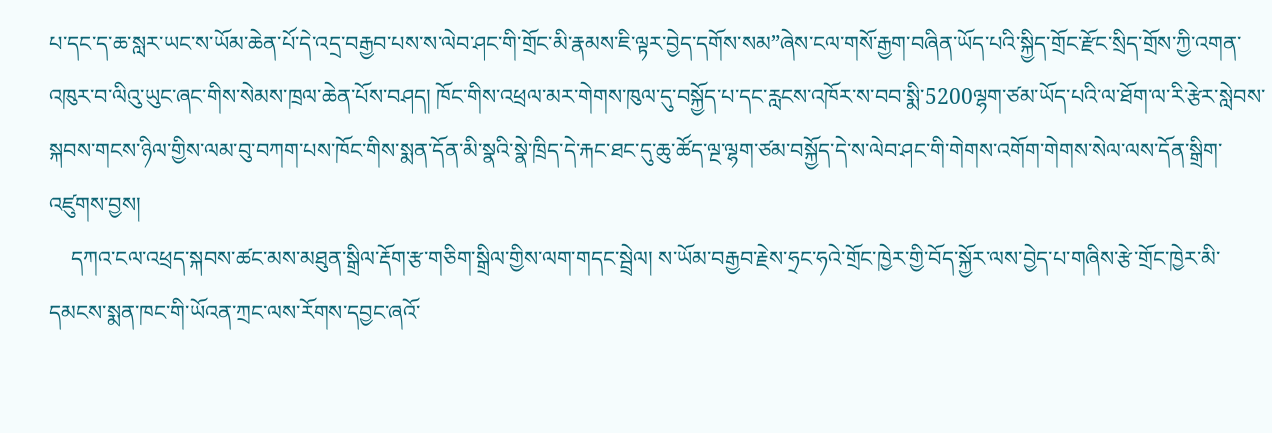པ་དང་ད་ཆ་སླར་ཡང་ས་ཡོམ་ཆེན་པོ་དེ་འདྲ་བརྒྱབ་པས་ས་ལེབ་ཤང་གི་གྲོང་མི་རྣམས་ཇི་ལྟར་བྱེད་དགོས་སམ”ཞེས་ངལ་གསོ་རྒྱག་བཞིན་ཡོད་པའི་སྐྱིད་གྲོང་རྫོང་སྲིད་གྲོས་ཀྱི་འགན་འཁུར་བ་ལིའུ་ཡུང་ཞང་གིས་སེམས་ཁྲལ་ཆེན་པོས་བཤད། ཁོང་གིས་འཕྲལ་མར་གེགས་ཁུལ་དུ་བསྐྱོད་པ་དང་རླངས་འཁོར་ས་བབ་སྨི་5200ལྷག་ཙམ་ཡོད་པའི་ལ་ཐོག་ལ་རི་རྩེར་སླེབས་སྐབས་གངས་ཉིལ་གྱིས་ལམ་བུ་བཀག་པས་ཁོང་གིས་སྨན་དོན་མི་སྣའི་སྣེ་ཁྲིད་དེ་རྐང་ཐང་དུ་ཆུ་ཚོད་ལྔ་ལྷག་ཙམ་བསྐྱོད་དེ་ས་ལེབ་ཤང་གི་གེགས་འགོག་གེགས་སེལ་ལས་དོན་སྒྲིག་འཛུགས་བྱས།
    དཀའ་ངལ་འཕྲད་སྐབས་ཚང་མས་མཐུན་སྒྲིལ་རྡོག་རྩ་གཅིག་སྒྲིལ་གྱིས་ལག་གདང་སྦྲེལ། ས་ཡོམ་བརྒྱབ་རྗེས་ཧྲང་ཧའེ་གྲོང་ཁྱེར་གྱི་བོད་སྐྱོར་ལས་བྱེད་པ་གཞིས་རྩེ་གྲོང་ཁྱེར་མི་དམངས་སྨན་ཁང་གི་ཡོའན་ཀྲང་ལས་རོགས་དབྱང་ཞའོ་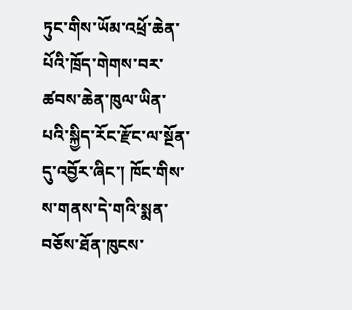ཏུང་གིས་ཡོམ་འཕྲོ་ཆེན་པོའི་ཁྲོད་གེགས་བར་ཚབས་ཆེན་ཁུལ་ཡིན་པའི་སྐྱིད་རོང་རྫོང་ལ་སྔོན་དུ་འབྱོར་ཞིང་། ཁོང་གིས་ས་གནས་དེ་གའི་སྨན་བཅོས་ཐོན་ཁུངས་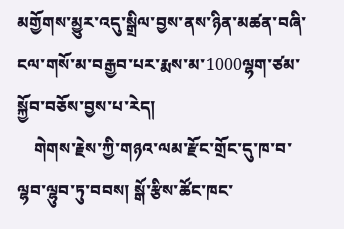མགྱོགས་མྱུར་འདུ་སྒྲིལ་བྱས་ནས་ཉིན་མཚན་བཞི་ངལ་གསོ་མ་བརྒྱབ་པར་རྨས་མ་1000ལྷག་ཙམ་སྐྱོབ་བཅོས་བྱས་པ་རེད།
    གེགས་རྗེས་ཀྱི་གཉའ་ལམ་རྫོང་གྲོང་དུ་ཁ་བ་ལྷབ་ལྷུབ་ཏུ་བབས། སྒོ་རྩིས་ཚོང་ཁང་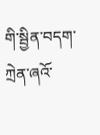གི་སྦྱིན་བདག་ཀྲེན་ཞའོ་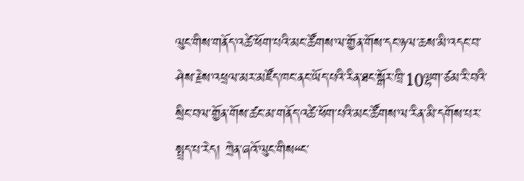ལུང་གིས་གནོད་འཚེ་ཕོག་པའི་མང་ཚོགས་ལ་གྱོན་གོས་དང་ཉལ་ཆས་མི་འདང་བ་ཤེས་རྗེས་འཕྲལ་མར་མཛོད་ཁང་ནང་ཡོད་པའི་རིན་ཐང་སྒོར་ཁྲི་10ལྷག་ཙམ་རི་བའི་སྲིང་བལ་གྱོན་གོས་ཚང་མ་གནོད་འཚེ་ཕོག་པའི་མང་ཚོགས་ལ་རིན་མི་དགོས་པར་སྤྲད་པ་རེད། ཀྲེན་ཞའོ་ལུང་གིས“ང་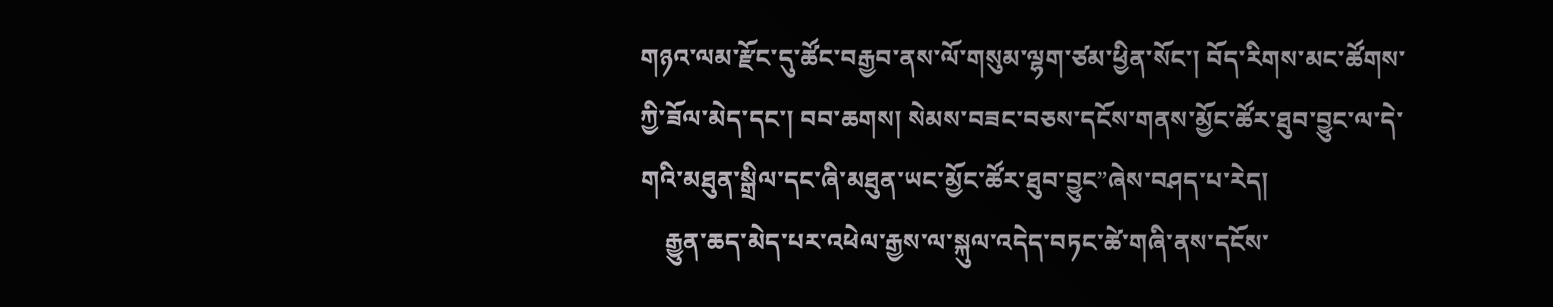གཉའ་ལམ་རྫོང་དུ་ཚོང་བརྒྱབ་ནས་ལོ་གསུམ་ལྷག་ཙམ་ཕྱིན་སོང་། བོད་རིགས་མང་ཚོགས་ཀྱི་ཟོལ་མེད་དང་། བབ་ཆགས། སེམས་བཟང་བཅས་དངོས་གནས་མྱོང་ཚོར་ཐུབ་བྱུང་ལ་དེ་གའི་མཐུན་སྒྲིལ་དང་ཞི་མཐུན་ཡང་མྱོང་ཚོར་ཐུབ་བྱུང”ཞེས་བཤད་པ་རེད།
    རྒྱུན་ཆད་མེད་པར་འཕེལ་རྒྱས་ལ་སྐུལ་འདེད་བཏང་ཚེ་གཞི་ནས་དངོས་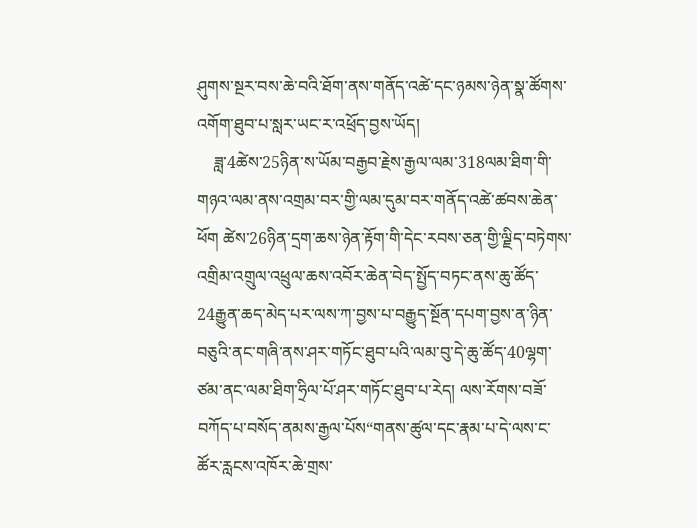ཤུགས་སྔར་བས་ཆེ་བའི་ཐོག་ནས་གནོད་འཚེ་དང་ཉམས་ཉེན་སྣ་ཚོགས་འགོག་ཐུབ་པ་སླར་ཡང་ར་འཕྲོད་བྱས་ཡོད།
    ཟླ་4ཚེས་25ཉིན་ས་ཡོམ་བརྒྱབ་རྗེས་རྒྱལ་ལམ་318ལམ་ཐིག་གི་གཉའ་ལམ་ནས་འགྲམ་བར་གྱི་ལམ་དུམ་བར་གནོད་འཚེ་ཚབས་ཆེན་ཕོག ཚེས་26ཉིན་དྲག་ཆས་ཉེན་རྟོག་གི་དེང་རབས་ཅན་གྱི་ལྗིད་བཏེགས་འགྲིམ་འགྲུལ་འཕྲུལ་ཆས་འབོར་ཆེན་བེད་སྤྱོད་བཏང་ནས་ཆུ་ཚོད་24རྒྱུན་ཆད་མེད་པར་ལས་ཀ་བྱས་པ་བརྒྱུད་སྔོན་དཔག་བྱས་ན་ཉིན་བཅུའི་ནང་གཞི་ནས་ཤར་གཏོང་ཐུབ་པའི་ལམ་བུ་དེ་ཆུ་ཚོད་40ལྷག་ཙམ་ནང་ལམ་ཐིག་ཧྲིལ་པོ་ཤར་གཏོང་ཐུབ་པ་རེད། ལས་རོགས་བཟོ་བཀོད་པ་བསོད་ནམས་རྒྱལ་པོས“གནས་ཚུལ་དང་རྣམ་པ་དེ་ལས་ང་ཚོར་རླངས་འཁོར་ཆེ་གྲས་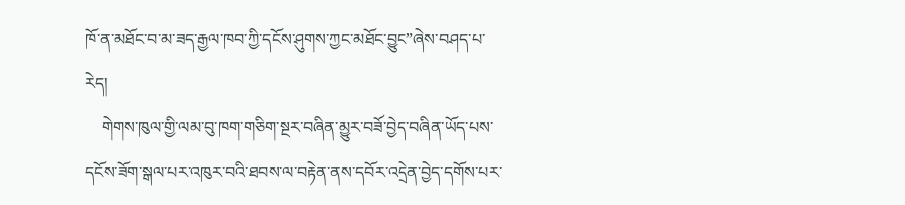ཁོ་ན་མཐོང་བ་མ་ཟད་རྒྱལ་ཁབ་ཀྱི་དངོས་ཤུགས་ཀྱང་མཐོང་བྱུང”ཞེས་བཤད་པ་རེད།
    གེགས་ཁུལ་གྱི་ལམ་བུ་ཁག་གཅིག་སྔར་བཞིན་མྱུར་བཟོ་བྱེད་བཞིན་ཡོད་པས་དངོས་ཟོག་སྒལ་པར་འཁུར་བའི་ཐབས་ལ་བརྟེན་ནས་དབོར་འདྲེན་བྱེད་དགོས་པར་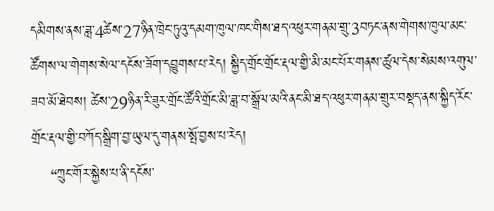དམིགས་ནས་ཟླ་4ཚེས་27ཉིན་ཁྲེང་ཏུའུ་དམག་ཁུལ་ཁང་གིས་ཐད་འཕུར་གནམ་གྲུ་3བཏང་ནས་གེགས་ཁུལ་མང་ཚོགས་ལ་གེགས་སེལ་དངོས་ཟོག་དབྱུགས་པ་རེད། སྐྱིད་གྲོང་གྲོང་རྡལ་གྱི་མི་མང་པོར་གནས་ཚུལ་དེས་སེམས་འགུལ་ཟབ་མོ་ཐེབས། ཚེས་29ཉིན་རི་ཟུར་གྲོང་ཚོའི་གྲོང་མི་ཟླ་བ་སྒྲོལ་མའི་ནང་མི་ཐད་འཕུར་གནམ་གྲུར་བསྡད་ནས་སྐྱིད་རོང་གྲོང་རྡལ་གྱི་བཀོད་སྒྲིག་བྱ་ཡུལ་དུ་གནས་སྤོ་བྱས་པ་རེད།
    “ཀྲུང་གོར་སྐྱེས་པ་ནི་དངོས་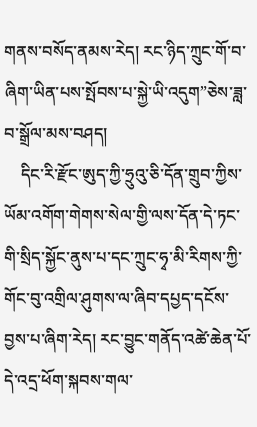གནས་བསོད་ནམས་རེད། རང་ཉིད་ཀྲུང་གོ་བ་ཞིག་ཡིན་པས་སྤོབས་པ་སྐྱེ་ཡི་འདུག”ཅེས་ཟླ་བ་སྒྲོལ་མས་བཤད།
    དིང་རི་རྫོང་ཨུད་ཀྱི་ཧྲུའུ་ཅི་དོན་གྲུབ་ཀྱིས་ཡོམ་འགོག་གེགས་སེལ་གྱི་ལས་དོན་དེ་ཏང་གི་སྲིད་སྐྱོང་ནུས་པ་དང་ཀྲུང་ཧྭ་མི་རིགས་ཀྱི་གོང་བུ་འགྲིལ་ཤུགས་ལ་ཞིབ་དཔྱད་དངོས་བྱས་པ་ཞིག་རེད། རང་བྱུང་གནོད་འཚེ་ཆེན་པོ་དེ་འདྲ་ཕོག་སྐབས་གལ་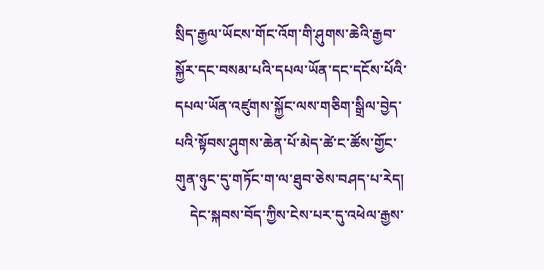སྲིད་རྒྱལ་ཡོངས་གོང་འོག་གི་ཤུགས་ཆེའི་རྒྱབ་སྐྱོར་དང་བསམ་པའི་དཔལ་ཡོན་དང་དངོས་པོའི་དཔལ་ཡོན་འཛུགས་སྐྱོང་ལས་གཅིག་སྒྲིལ་བྱེད་པའི་སྟོབས་ཤུགས་ཆེན་པོ་མེད་ཚེ་ང་ཚོས་གྱོང་གུན་ཉུང་དུ་གཏོང་ག་ལ་ཐུབ་ཅེས་བཤད་པ་རེད།
    དེང་སྐབས་བོད་ཀྱིས་ངེས་པར་དུ་འཕེལ་རྒྱས་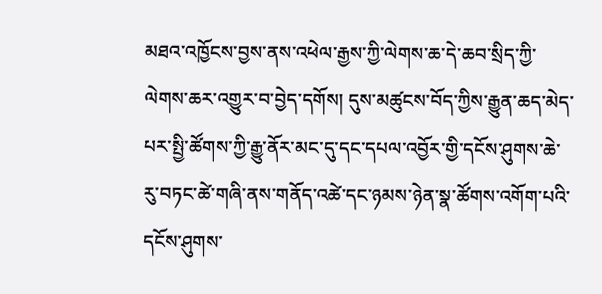མཐའ་འཁྱོངས་བྱས་ནས་འཕེལ་རྒྱས་ཀྱི་ལེགས་ཆ་དེ་ཆབ་སྲིད་ཀྱི་ལེགས་ཆར་འགྱུར་བ་བྱེད་དགོས། དུས་མཚུངས་བོད་ཀྱིས་རྒྱུན་ཆད་མེད་པར་སྤྱི་ཚོགས་ཀྱི་རྒྱུ་ནོར་མང་དུ་དང་དཔལ་འབྱོར་གྱི་དངོས་ཤུགས་ཆེ་རུ་བཏང་ཚེ་གཞི་ནས་གནོད་འཚེ་དང་ཉམས་ཉེན་སྣ་ཚོགས་འགོག་པའི་དངོས་ཤུགས་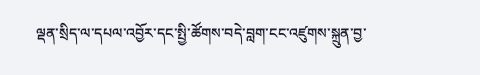ལྡན་སྲིད་ལ་དཔལ་འབྱོར་དང་སྤྱི་ཚོགས་བདེ་བླག་ངང་འཛུགས་སྐྲུན་བྱ་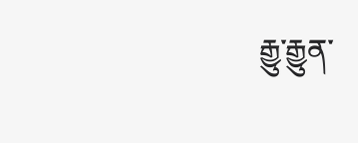རྒྱུ་རྒྱུན་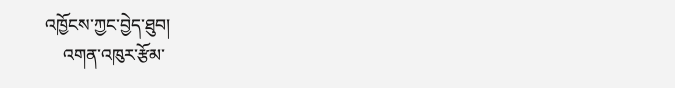འཁྱོངས་ཀྱང་བྱེད་ཐུབ།
    འགན་འཁུར་རྩོམ་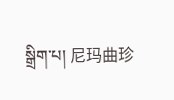སྒྲིག་པ། 尼玛曲珍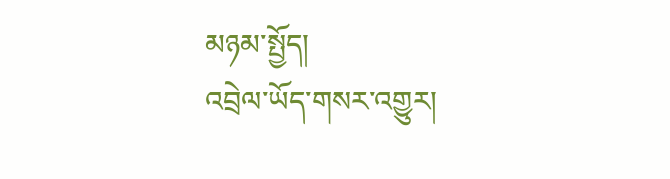མཉམ་སྤྱོད།
འབྲེལ་ཡོད་གསར་འགྱུར།